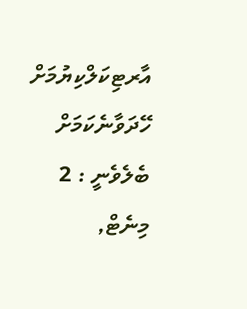އާރޓިކަލްކިޔުމަށް ހޭދަވާނެކަމަށް ބެލެވެނީ : 2 މިނެޓް,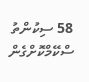58 ސިކުންތު
ސްކޭމްކޮށްގެން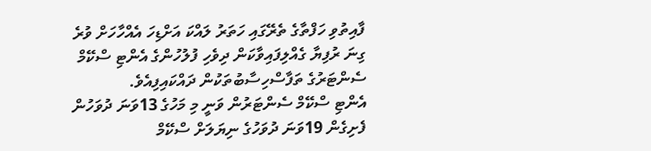ފާއިތުވި ހަފްތާގެ ތެރޭގައި ހަތަރު ލައްކަ އަށްޑިހަ އެއްހާހަށް ވުރެ ގިނަ ރުފިޔާ ގެއްލިފައިވާކަން ދިވެހި ފުލުހުންގެ އެންޓި ސްކޭމް ސެންޓަރުގެ ތަފާސްހިސާބުތަކުން ދައްކައިފިއެވެ.
އެންޓި ސްކޭމް ސެންޓަރުން ވަނީ މި މަހުގެ 13ވަނަ ދުވަހުން ފެށިގެން 19ވަނަ ދުވަހުގެ ނިޔަލަށް ސްކޭމް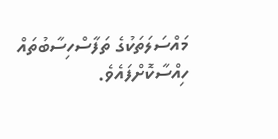މައްސަލަތަކުގެ ތަފާސްހިސާބުތައް ހިއްސާކޮށްފައެވެ.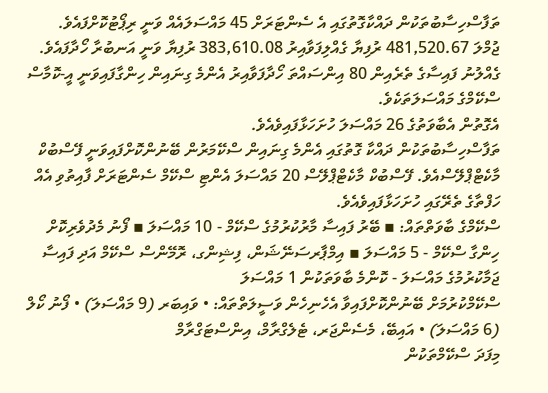ތަފާސްހިސާބުތަކުން ދައްކާގޮތުގައި އެ ސެންޓަރަށް 45 މައްސަލައެއް ވަނީ ރިޕޯޓުކޮށްފައެވެ.
ޖުމްލަ 481,520.67 ރުފިޔާ ގެއްލިފަވާއިރު 383,610.08 ރުފިޔާ ވަނީ އަނބުރާ ހޯދާފައެވެ.
ގެއްލުނު ފައިސާގެ ތެރެއިން 80 އިންސައްތަ ހޯދާފަވާއިރު އެންމެ ގިނައިން ހިންގާފައިވަނީ އީ-ކޮމާސް ސްކޭމްގެ މައްސަލަތަކެވެ.
އެގޮތުން އެބާވަތުގެ 26 މައްސަލަ ހުށަހަޅާފައިވެއެވެ.
ތަފާސްހިސާބުތަކުން ދައްކާ ގޮތުގައި އެންމެ ގިނައިން ސްކޭމަރުން ބޭނުންކޮށްފައިވަނީ ފޭސްބުކް މާކެޓްޕްލޭސްއެވެ. ފޭސްބުކް މާކެޓްޕްލޭސް 20 މައްސަލަ އެންޓި ސްކޭމް ސެންޓަރަށް ފާއިތުވި އެއް ހަފްތާގެ ތެރޭގައި ހުށަހަޅާފައިވެއެވެ.
ސްކޭމްގެ ބާވަތްތައް: ▪ ބޭރު ފައިސާ މާރުކުރުމުގެ ސްކޭމް - 10 މައްސަލަ ▪ ފޯނު މެދުވެރިކޮށް ހިންގާ ސްކޭމް - 5 މައްސަލަ ▪ އިމްޕާރސަނޭޝަން، ފިޝިންގ، ރޮމޭންސް ސްކޭމް އަދި ފައިސާ ޖަމާކުރުމުގެ މައްސަލަ - ކޮންމެ ބާވަތަކުން 1 މައްސަލަ
ސްކޭމްކުރުމަށް ބޭނުންކޮށްފައިވާ އެހެނިހެން ވަސީލަތްތައް: • ވައިބަރ (9 މައްސަލަ) • ފޯނު ކޯލް (6 މައްސަލަ) • އައިބޭ، މެސެންޖަރ، ޓެލެގްރާމް، އިންސްޓަގްރާމް
މިފަދަ ސްކޭމްތަކުން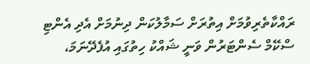ރައްކާތެރިވުމަށް އިތުރަށް ސަމާލުކަން ދިނުމަށް އެދި އެންޓި ސްކޭމް ސެންޓަރުން ވަނީ ޝައްކު ހިތުގައި އުފެދޭނަމަ،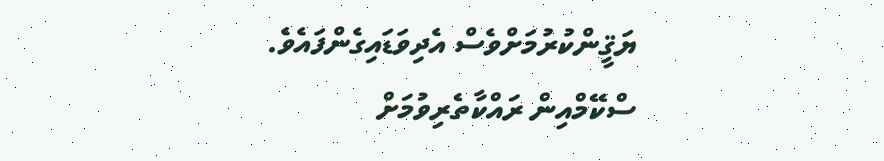ޔަޤީންކުރުމަށްވެސް އެދިވަޑައިގެންފައެވެ.
ސްކޭމްއިން ރައްކާތެރިވުމަށް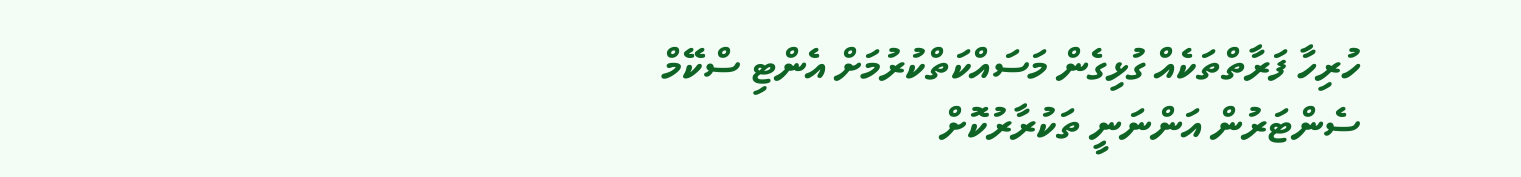ހުރިހާ ފަރާތްތަކެއް ގުޅިގެން މަސައްކަތްކުރުމަށް އެންޓި ސްކޭމް ސެންޓަރުން އަންނަނީ ތަކުރާރުކޮށް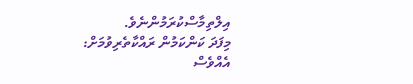އިލްތިމާސްކުރަމުންނެވެ.
މިފަދަ ކަންކަމުން ރައްކާތެރިވުމަށް:
އެއްވެސް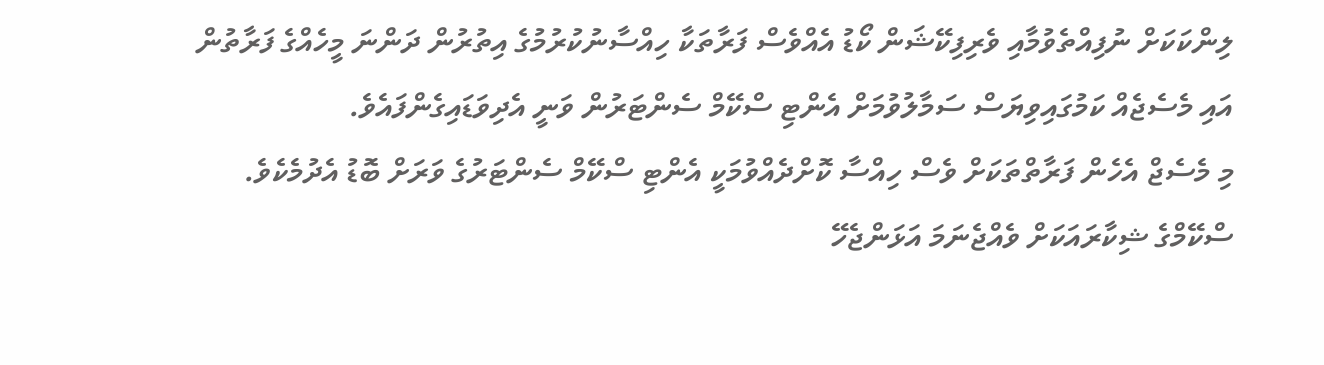ލިންކަކަށް ނުފިއްތެވުމާއި ވެރިފިކޭޝަން ކޯޑު އެއްވެސް ފަރާތަކާ ހިއްސާނުކުރުމުގެ އިތުރުން ދަންނަ މީހެއްގެ ފަރާތުން އައި މެސެޖެއް ކަމުގައިވިޔަސް ސަމާލުވުމަށް އެންޓި ސްކޭމް ސެންޓަރުން ވަނީ އެދިވަޑައިގެންފައެވެ.
މި މެސެޖް އެހެން ފަރާތްތަކަށް ވެސް ހިއްސާ ކޮށްދެއްވުމަކީ އެންޓި ސްކޭމް ސެންޓަރުގެ ވަރަށް ބޮޑު އެދުމެކެވެ.
ސްކޭމްގެ ޝިކާރައަކަށް ވެއްޖެނަމަ އަޅަންޖެހޭ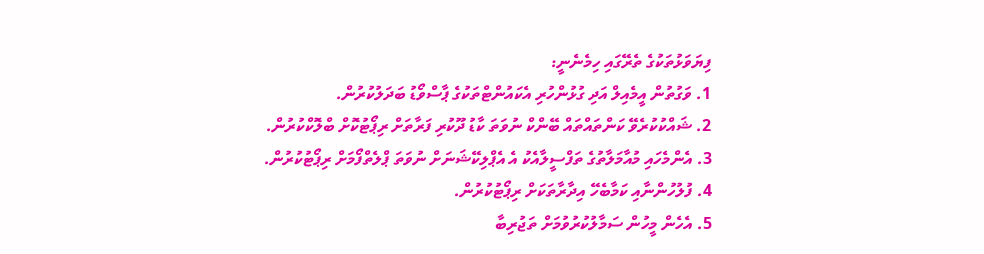ފިޔަވަޅުތަކުގެ ތެރޭގައި ހިމެނެނީ:
1. ވަގުތުން އީމެއިލް އަދި ގުޅުންހުރި އެކައުންޓްތަކުގެ ޕާސްވޯޑު ބަދަލުކުރުން.
2. ޝައްކުކުރެވޭ ކަންތައްތައް ބޭންކް ނުވަތަ ކާޑު ދޫކުރި ފަރާތަށް ރިޕޯޓުކޮށް ބްލޮކްކުރުން.
3. އެންމެހައި މުއާމަލާތުގެ ތަފްސީލާއެކު އެ އެޕްލިކޭޝަނަށް ނުވަތަ ޕްލެތްފޯމަށް ރިޕޯޓުކުރުން.
4. ފުލުހުންނާއި ކަމާބެހޭ އިދާރާތަކަށް ރިޕޯޓުކުރުން.
5. އެހެން މީހުން ސަމާލުކުރުވުމަށް ތަޖުރިބާ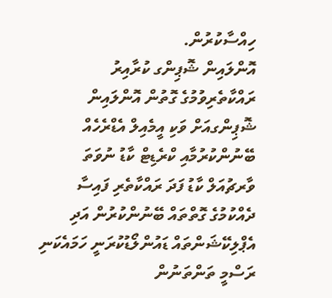ހިއްސާކުރުން.
އޮންލައިން ޝޮޕިންގ ކުރާއިރު ރައްކާތެރިވުމުގެ ގޮތުން އޮންލައިން ޝޮޕިންގއަށް ވަކި އީމެއިލް އެޑްރެހެއް ބޭނުންކުރުމާއި ކްރެޑިޓް ކާޑު ނުވަތަ ވާރޗުއަލް ކާޑު ފަދަ ރައްކާތެރި ފައިސާ ދެއްކުމުގެ ގޮތްތައް ބޭނުންކުރުން އަދި އެޕްލިކޭޝަންތައް ޑައުންލޯޑުކުރަނީ ހަމައެކަނި ރަސްމީ ތަންތަނުން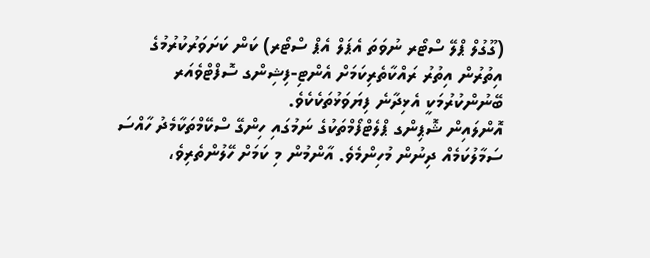(ގޫގުލް ޕްލޭ ސްޓޯރ ނުވަތަ އެޕަލް އެޕް ސްޓޯރ) ކަން ކަށަވަރުކުރުމުގެ އިތުރުން އިތުރު ރައްކާތެރިކަމަށް އެންޓި-ފިޝިންގ ސޮފްޓްވެއަރ ބޭނުންކުރުމަކީ އެޅިދާނެ ފިޔަވަޅުތަކެކެވެ.
އޮންލައިން ޝޮޕިންގ ޕްލެޓްފޯމްތަކުގެ ނަމުގައި ހިންގޭ ސްކޭމްތަކާމެދު ހާއްސަ ސަމާލުކަމެއް ދިނުން މުހިންމެވެ. އާންމުން މި ކަމަށް ހޭލުންތެރިވެ،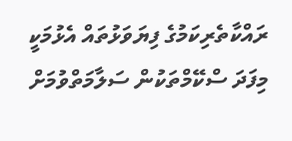ރައްކާތެރިކަމުގެ ފިޔަވަޅުތައް އެޅުމަކީ މިފަދަ ސްކޭމްތަކުން ސަލާމަތްވުމަށް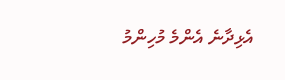އެޅިދާނެ އެންމެ މުހިންމު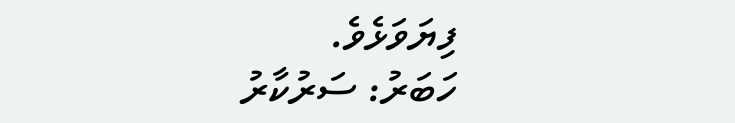ފިޔަވަޅެވެ.
ހަބަރު: ސަރުކާރު